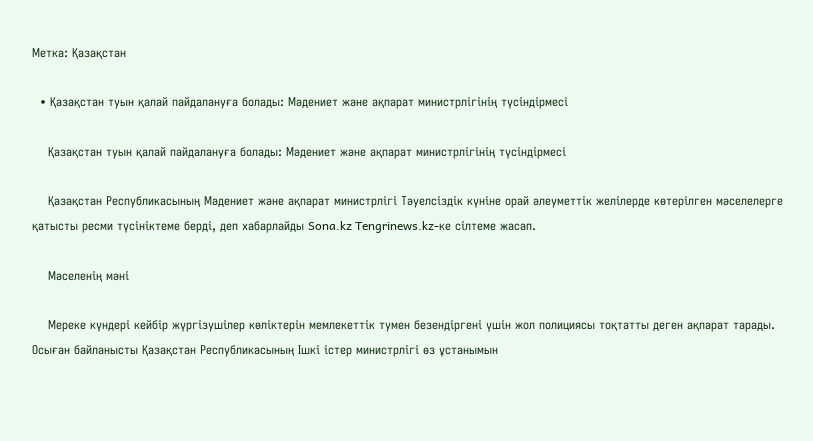Метка: Қазақстан

  • Қазақстан туын қалай пайдалануға болады: Мәдениет және ақпарат министрлігінің түсіндірмесі

    Қазақстан туын қалай пайдалануға болады: Мәдениет және ақпарат министрлігінің түсіндірмесі

    Қазақстан Республикасының Мәдениет және ақпарат министрлігі Тәуелсіздік күніне орай әлеуметтік желілерде көтерілген мәселелерге қатысты ресми түсініктеме берді, деп хабарлайды Sona.kz Tengrinews.kz-ке сілтеме жасап.

    Мәселенің мәні

    Мереке күндері кейбір жүргізушілер көліктерін мемлекеттік тумен безендіргені үшін жол полициясы тоқтатты деген ақпарат тарады. Осыған байланысты Қазақстан Республикасының Ішкі істер министрлігі өз ұстанымын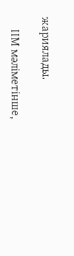жариялады.

    ІІМ мәліметінше,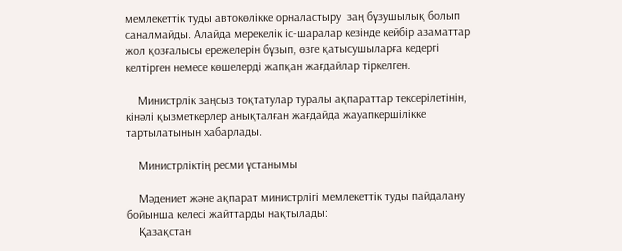мемлекеттік туды автокөлікке орналастыру  заң бұзушылық болып саналмайды. Алайда мерекелік іс-шаралар кезінде кейбір азаматтар жол қозғалысы ережелерін бұзып, өзге қатысушыларға кедергі келтірген немесе көшелерді жапқан жағдайлар тіркелген.

    Министрлік заңсыз тоқтатулар туралы ақпараттар тексерілетінін, кінәлі қызметкерлер анықталған жағдайда жауапкершілікке тартылатынын хабарлады.

    Министрліктің ресми ұстанымы

    Мәдениет және ақпарат министрлігі мемлекеттік туды пайдалану бойынша келесі жайттарды нақтылады:
    Қазақстан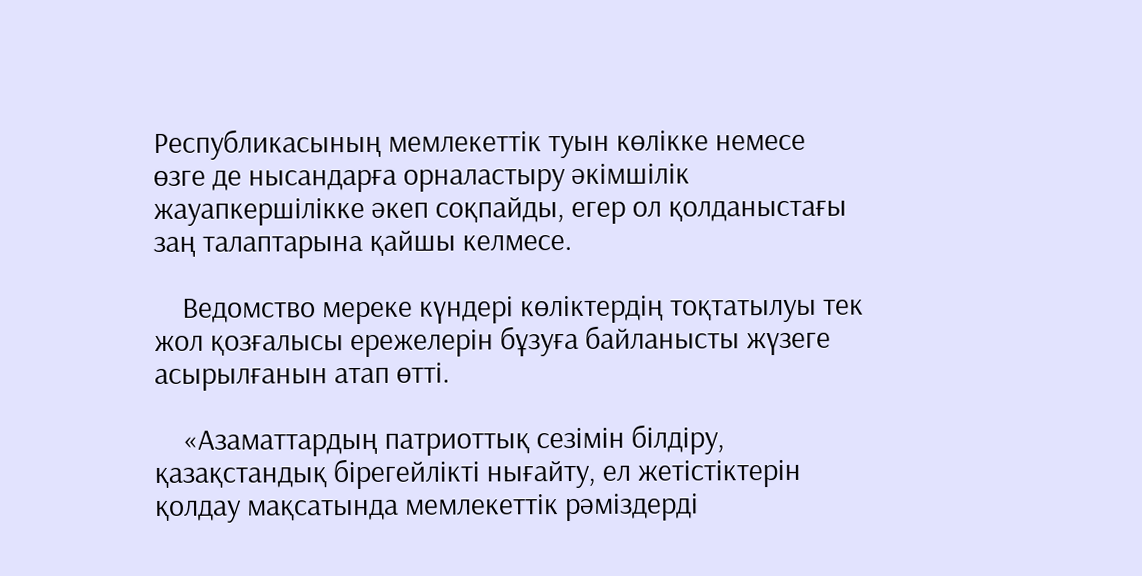Республикасының мемлекеттік туын көлікке немесе өзге де нысандарға орналастыру әкімшілік жауапкершілікке әкеп соқпайды, егер ол қолданыстағы заң талаптарына қайшы келмесе.

    Ведомство мереке күндері көліктердің тоқтатылуы тек жол қозғалысы ережелерін бұзуға байланысты жүзеге асырылғанын атап өтті.

    «Азаматтардың патриоттық сезімін білдіру, қазақстандық бірегейлікті нығайту, ел жетістіктерін қолдау мақсатында мемлекеттік рәміздерді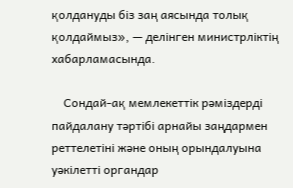қолдануды біз заң аясында толық қолдаймыз», — делінген министрліктің хабарламасында.

    Сондай-ақ мемлекеттік рәміздерді пайдалану тәртібі арнайы заңдармен реттелетіні және оның орындалуына уәкілетті органдар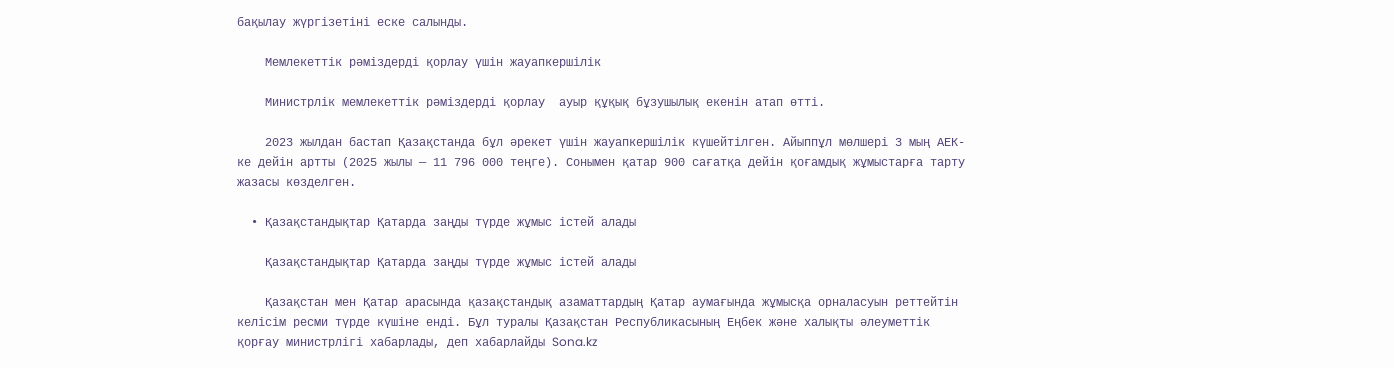бақылау жүргізетіні еске салынды.

    Мемлекеттік рәміздерді қорлау үшін жауапкершілік

    Министрлік мемлекеттік рәміздерді қорлау  ауыр құқық бұзушылық екенін атап өтті.

    2023 жылдан бастап Қазақстанда бұл әрекет үшін жауапкершілік күшейтілген. Айыппұл мөлшері 3 мың АЕК-ке дейін артты (2025 жылы — 11 796 000 теңге). Сонымен қатар 900 сағатқа дейін қоғамдық жұмыстарға тарту жазасы көзделген.

  • Қазақстандықтар Қатарда заңды түрде жұмыс істей алады

    Қазақстандықтар Қатарда заңды түрде жұмыс істей алады

    Қазақстан мен Қатар арасында қазақстандық азаматтардың Қатар аумағында жұмысқа орналасуын реттейтін келісім ресми түрде күшіне енді. Бұл туралы Қазақстан Республикасының Еңбек және халықты әлеуметтік қорғау министрлігі хабарлады, деп хабарлайды Sona.kz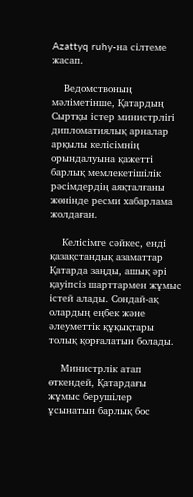Azattyq ruhy-на сілтеме жасап.

    Ведомствоның мәліметінше, Қатардың Сыртқы істер министрлігі дипломатиялық арналар арқылы келісімнің орындалуына қажетті барлық мемлекетішілік рәсімдердің аяқталғаны жөнінде ресми хабарлама жолдаған.

    Келісімге сәйкес, енді қазақстандық азаматтар Қатарда заңды, ашық әрі қауіпсіз шарттармен жұмыс істей алады. Сондай-ақ олардың еңбек және әлеуметтік құқықтары толық қорғалатын болады.

    Министрлік атап өткендей, Қатардағы жұмыс берушілер ұсынатын барлық бос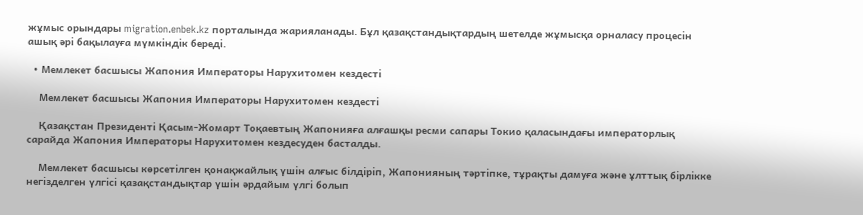жұмыс орындары migration.enbek.kz порталында жарияланады. Бұл қазақстандықтардың шетелде жұмысқа орналасу процесін ашық әрі бақылауға мүмкіндік береді.

  • Мемлекет басшысы Жапония Императоры Нарухитомен кездесті

    Мемлекет басшысы Жапония Императоры Нарухитомен кездесті

    Қазақстан Президенті Қасым-Жомарт Тоқаевтың Жапонияға алғашқы ресми сапары Токио қаласындағы императорлық сарайда Жапония Императоры Нарухитомен кездесуден басталды.

    Мемлекет басшысы көрсетілген қонақжайлық үшін алғыс білдіріп, Жапонияның тәртіпке, тұрақты дамуға және ұлттық бірлікке негізделген үлгісі қазақстандықтар үшін әрдайым үлгі болып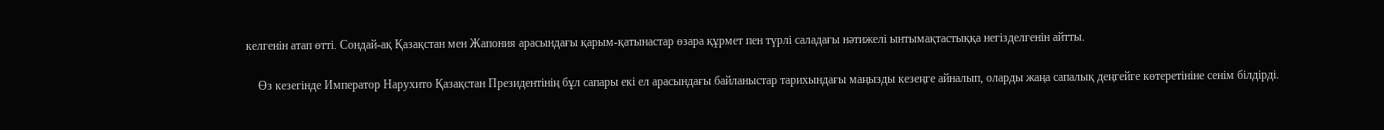келгенін атап өтті. Сондай-ақ Қазақстан мен Жапония арасындағы қарым-қатынастар өзара құрмет пен түрлі саладағы нәтижелі ынтымақтастыққа негізделгенін айтты.

    Өз кезегінде Император Нарухито Қазақстан Президентінің бұл сапары екі ел арасындағы байланыстар тарихындағы маңызды кезеңге айналып, оларды жаңа сапалық деңгейге көтеретініне сенім білдірді.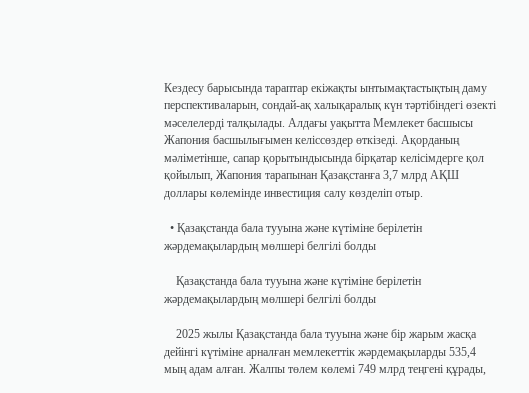Кездесу барысында тараптар екіжақты ынтымақтастықтың даму перспективаларын, сондай-ақ халықаралық күн тәртібіндегі өзекті мәселелерді талқылады. Алдағы уақытта Мемлекет басшысы Жапония басшылығымен келіссөздер өткізеді. Ақорданың мәліметінше, сапар қорытындысында бірқатар келісімдерге қол қойылып, Жапония тарапынан Қазақстанға 3,7 млрд АҚШ доллары көлемінде инвестиция салу көзделіп отыр.

  • Қазақстанда бала тууына және күтіміне берілетін жәрдемақылардың мөлшері белгілі болды

    Қазақстанда бала тууына және күтіміне берілетін жәрдемақылардың мөлшері белгілі болды

    2025 жылы Қазақстанда бала тууына және бір жарым жасқа дейінгі күтіміне арналған мемлекеттік жәрдемақыларды 535,4 мың адам алған. Жалпы төлем көлемі 749 млрд теңгені құрады,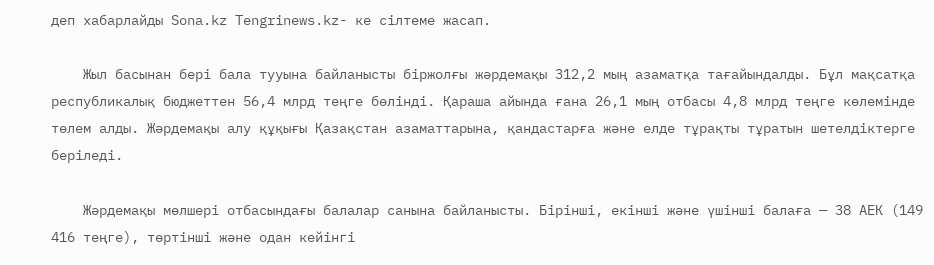деп хабарлайды Sona.kz Tengrinews.kz- ке сілтеме жасап.

    Жыл басынан бері бала тууына байланысты біржолғы жәрдемақы 312,2 мың азаматқа тағайындалды. Бұл мақсатқа республикалық бюджеттен 56,4 млрд теңге бөлінді. Қараша айында ғана 26,1 мың отбасы 4,8 млрд теңге көлемінде төлем алды. Жәрдемақы алу құқығы Қазақстан азаматтарына, қандастарға және елде тұрақты тұратын шетелдіктерге беріледі.

    Жәрдемақы мөлшері отбасындағы балалар санына байланысты. Бірінші, екінші және үшінші балаға — 38 АЕК (149 416 теңге), төртінші және одан кейінгі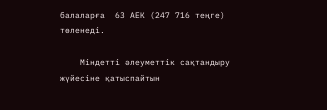балаларға  63 АЕК (247 716 теңге) төленеді.

    Міндетті әлеуметтік сақтандыру жүйесіне қатыспайтын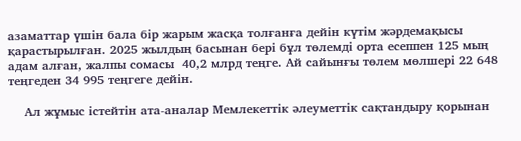азаматтар үшін бала бір жарым жасқа толғанға дейін күтім жәрдемақысы қарастырылған. 2025 жылдың басынан бері бұл төлемді орта есеппен 125 мың адам алған, жалпы сомасы  40,2 млрд теңге. Ай сайынғы төлем мөлшері 22 648 теңгеден 34 995 теңгеге дейін.

    Ал жұмыс істейтін ата-аналар Мемлекеттік әлеуметтік сақтандыру қорынан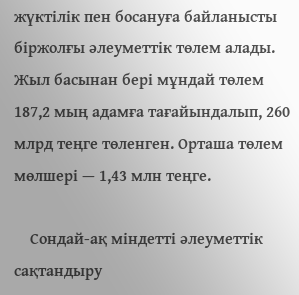жүктілік пен босануға байланысты біржолғы әлеуметтік төлем алады. Жыл басынан бері мұндай төлем 187,2 мың адамға тағайындалып, 260 млрд теңге төленген. Орташа төлем мөлшері — 1,43 млн теңге.

    Сондай-ақ міндетті әлеуметтік сақтандыру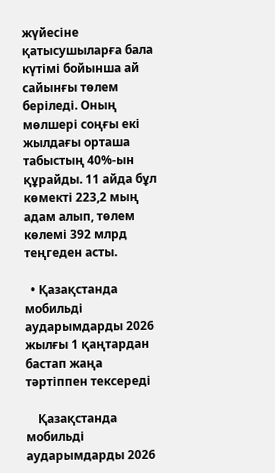жүйесіне қатысушыларға бала күтімі бойынша ай сайынғы төлем беріледі. Оның мөлшері соңғы екі жылдағы орташа табыстың 40%-ын құрайды. 11 айда бұл көмекті 223,2 мың адам алып, төлем көлемі 392 млрд теңгеден асты.

  • Қазақстанда мобильді аударымдарды 2026 жылғы 1 қаңтардан бастап жаңа тәртіппен тексереді

    Қазақстанда мобильді аударымдарды 2026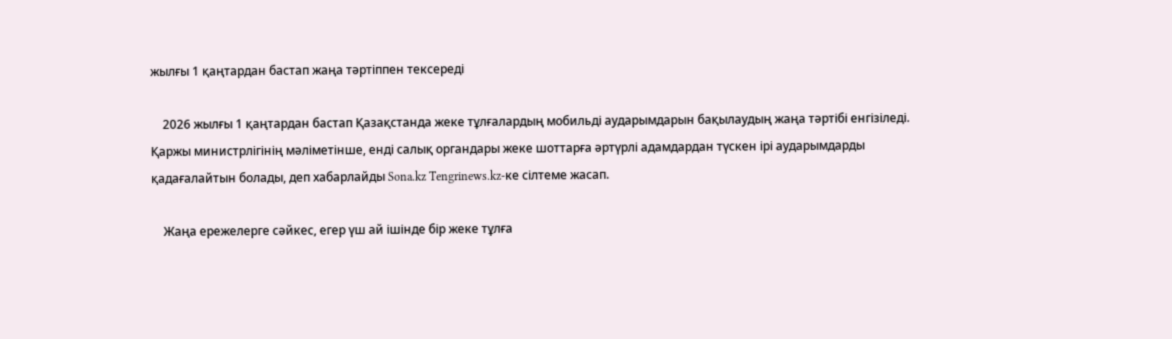жылғы 1 қаңтардан бастап жаңа тәртіппен тексереді

    2026 жылғы 1 қаңтардан бастап Қазақстанда жеке тұлғалардың мобильді аударымдарын бақылаудың жаңа тәртібі енгізіледі. Қаржы министрлігінің мәліметінше, енді салық органдары жеке шоттарға әртүрлі адамдардан түскен ірі аударымдарды қадағалайтын болады, деп хабарлайды Sona.kz Tengrinews.kz-ке сілтеме жасап.

    Жаңа ережелерге сәйкес, егер үш ай ішінде бір жеке тұлға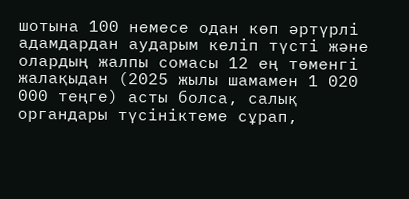шотына 100 немесе одан көп әртүрлі адамдардан аударым келіп түсті және олардың жалпы сомасы 12 ең төменгі жалақыдан (2025 жылы шамамен 1 020 000 теңге) асты болса, салық органдары түсініктеме сұрап,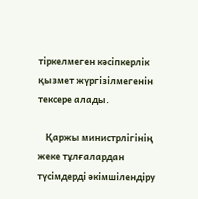тіркелмеген кәсіпкерлік қызмет жүргізілмегенін тексере алады.

    Қаржы министрлігінің жеке тұлғалардан түсімдерді әкімшілендіру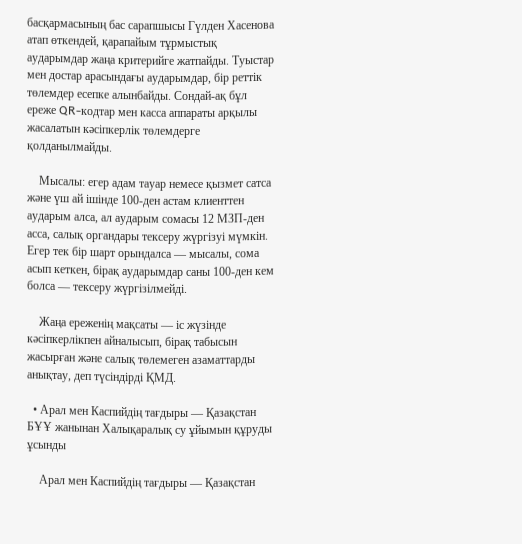басқармасының бас сарапшысы Гүлден Хасенова атап өткендей, қарапайым тұрмыстық аударымдар жаңа критерийге жатпайды. Туыстар мен достар арасындағы аударымдар, бір реттік төлемдер есепке алынбайды. Сондай-ақ бұл ереже QR-кодтар мен касса аппараты арқылы жасалатын кәсіпкерлік төлемдерге қолданылмайды.

    Мысалы: егер адам тауар немесе қызмет сатса және үш ай ішінде 100-ден астам клиенттен аударым алса, ал аударым сомасы 12 МЗП-ден асса, салық органдары тексеру жүргізуі мүмкін. Егер тек бір шарт орындалса — мысалы, сома асып кеткен, бірақ аударымдар саны 100-ден кем болса — тексеру жүргізілмейді.

    Жаңа ереженің мақсаты — іс жүзінде кәсіпкерлікпен айналысып, бірақ табысын жасырған және салық төлемеген азаматтарды анықтау, деп түсіндірді ҚМД.

  • Арал мен Каспийдің тағдыры — Қазақстан БҰҰ жанынан Халықаралық су ұйымын құруды ұсынды

    Арал мен Каспийдің тағдыры — Қазақстан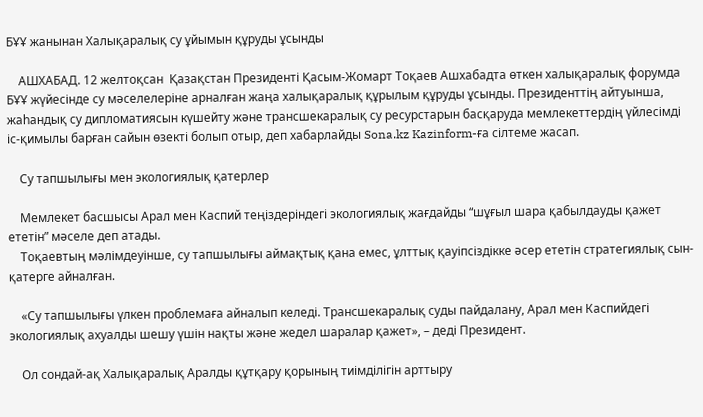БҰҰ жанынан Халықаралық су ұйымын құруды ұсынды

    АШХАБАД. 12 желтоқсан  Қазақстан Президенті Қасым-Жомарт Тоқаев Ашхабадта өткен халықаралық форумда БҰҰ жүйесінде су мәселелеріне арналған жаңа халықаралық құрылым құруды ұсынды. Президенттің айтуынша, жаһандық су дипломатиясын күшейту және трансшекаралық су ресурстарын басқаруда мемлекеттердің үйлесімді іс-қимылы барған сайын өзекті болып отыр, деп хабарлайды Sona.kz Kazinform-ға сілтеме жасап.

    Су тапшылығы мен экологиялық қатерлер

    Мемлекет басшысы Арал мен Каспий теңіздеріндегі экологиялық жағдайды “шұғыл шара қабылдауды қажет ететін” мәселе деп атады.
    Тоқаевтың мәлімдеуінше, су тапшылығы аймақтық қана емес, ұлттық қауіпсіздікке әсер ететін стратегиялық сын-қатерге айналған.

    «Су тапшылығы үлкен проблемаға айналып келеді. Трансшекаралық суды пайдалану, Арал мен Каспийдегі экологиялық ахуалды шешу үшін нақты және жедел шаралар қажет», – деді Президент.

    Ол сондай-ақ Халықаралық Аралды құтқару қорының тиімділігін арттыру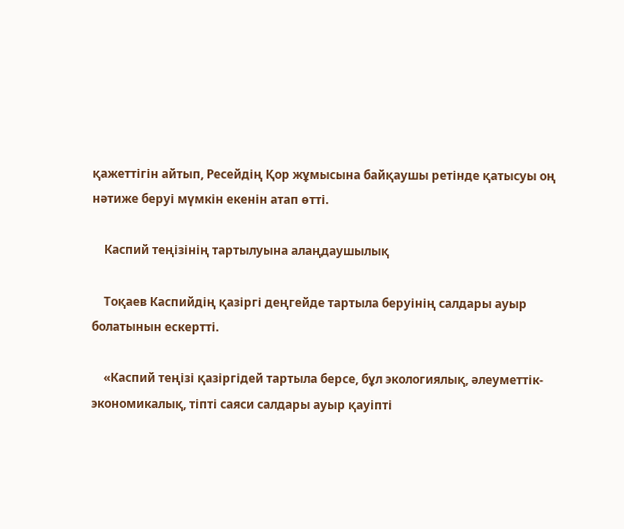қажеттігін айтып, Ресейдің Қор жұмысына байқаушы ретінде қатысуы оң нәтиже беруі мүмкін екенін атап өтті.

    Каспий теңізінің тартылуына алаңдаушылық

    Тоқаев Каспийдің қазіргі деңгейде тартыла беруінің салдары ауыр болатынын ескертті.

    «Каспий теңізі қазіргідей тартыла берсе, бұл экологиялық, әлеуметтік-экономикалық, тіпті саяси салдары ауыр қауіпті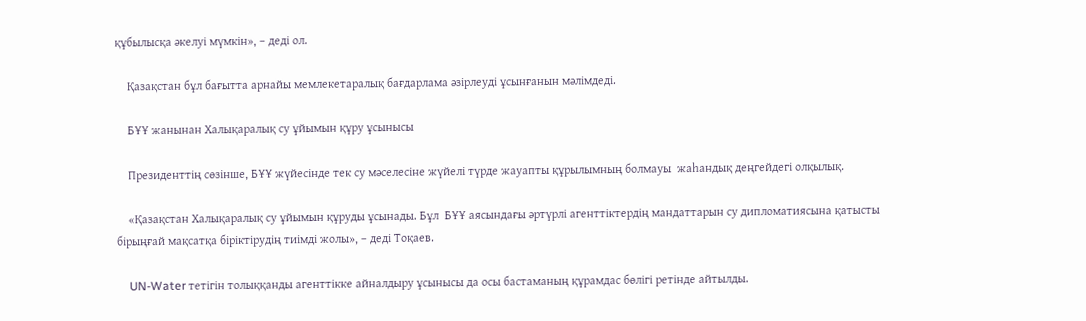құбылысқа әкелуі мүмкін», – деді ол.

    Қазақстан бұл бағытта арнайы мемлекетаралық бағдарлама әзірлеуді ұсынғанын мәлімдеді.

    БҰҰ жанынан Халықаралық су ұйымын құру ұсынысы

    Президенттің сөзінше, БҰҰ жүйесінде тек су мәселесіне жүйелі түрде жауапты құрылымның болмауы  жаһандық деңгейдегі олқылық.

    «Қазақстан Халықаралық су ұйымын құруды ұсынады. Бұл  БҰҰ аясындағы әртүрлі агенттіктердің мандаттарын су дипломатиясына қатысты бірыңғай мақсатқа біріктірудің тиімді жолы», – деді Тоқаев.

    UN-Water тетігін толыққанды агенттікке айналдыру ұсынысы да осы бастаманың құрамдас бөлігі ретінде айтылды.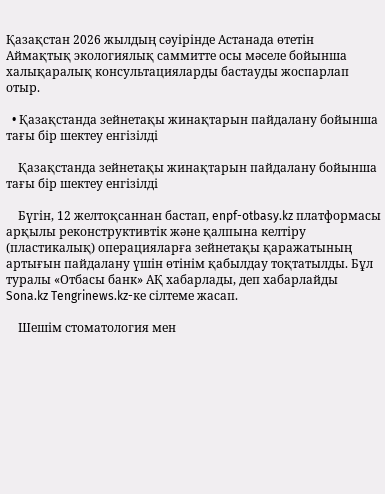Қазақстан 2026 жылдың сәуірінде Астанада өтетін Аймақтық экологиялық саммитте осы мәселе бойынша халықаралық консультацияларды бастауды жоспарлап отыр.

  • Қазақстанда зейнетақы жинақтарын пайдалану бойынша тағы бір шектеу енгізілді

    Қазақстанда зейнетақы жинақтарын пайдалану бойынша тағы бір шектеу енгізілді

    Бүгін, 12 желтоқсаннан бастап, enpf-otbasy.kz платформасы арқылы реконструктивтік және қалпына келтіру (пластикалық) операцияларға зейнетақы қаражатының артығын пайдалану үшін өтінім қабылдау тоқтатылды. Бұл туралы «Отбасы банк» АҚ хабарлады, деп хабарлайды Sona.kz Tengrinews.kz-ке сілтеме жасап.

    Шешім стоматология мен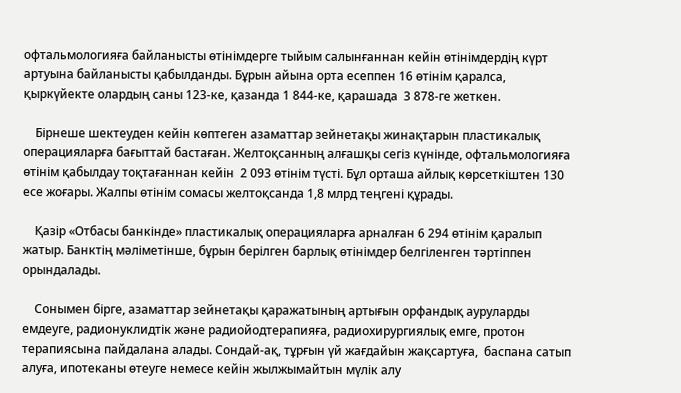офтальмологияға байланысты өтінімдерге тыйым салынғаннан кейін өтінімдердің күрт артуына байланысты қабылданды. Бұрын айына орта есеппен 16 өтінім қаралса, қыркүйекте олардың саны 123-ке, қазанда 1 844-ке, қарашада  3 878-ге жеткен.

    Бірнеше шектеуден кейін көптеген азаматтар зейнетақы жинақтарын пластикалық операцияларға бағыттай бастаған. Желтоқсанның алғашқы сегіз күнінде, офтальмологияға өтінім қабылдау тоқтағаннан кейін  2 093 өтінім түсті. Бұл орташа айлық көрсеткіштен 130 есе жоғары. Жалпы өтінім сомасы желтоқсанда 1,8 млрд теңгені құрады.

    Қазір «Отбасы банкінде» пластикалық операцияларға арналған 6 294 өтінім қаралып жатыр. Банктің мәліметінше, бұрын берілген барлық өтінімдер белгіленген тәртіппен орындалады.

    Сонымен бірге, азаматтар зейнетақы қаражатының артығын орфандық ауруларды емдеуге, радионуклидтік және радиойодтерапияға, радиохирургиялық емге, протон терапиясына пайдалана алады. Сондай-ақ, тұрғын үй жағдайын жақсартуға,  баспана сатып алуға, ипотеканы өтеуге немесе кейін жылжымайтын мүлік алу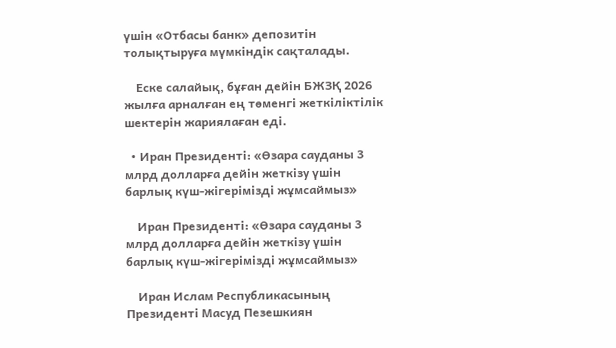үшін «Отбасы банк» депозитін толықтыруға мүмкіндік сақталады.

    Еске салайық, бұған дейін БЖЗҚ 2026 жылға арналған ең төменгі жеткіліктілік шектерін жариялаған еді.

  • Иран Президенті: «Өзара сауданы 3 млрд долларға дейін жеткізу үшін барлық күш-жігерімізді жұмсаймыз»

    Иран Президенті: «Өзара сауданы 3 млрд долларға дейін жеткізу үшін барлық күш-жігерімізді жұмсаймыз»

    Иран Ислам Республикасының Президенті Масуд Пезешкиян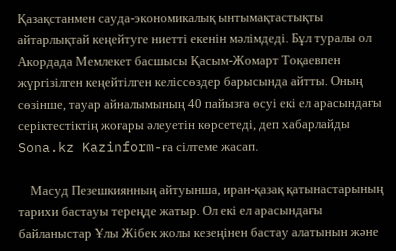Қазақстанмен сауда-экономикалық ынтымақтастықты айтарлықтай кеңейтуге ниетті екенін мәлімдеді. Бұл туралы ол Акордада Мемлекет басшысы Қасым-Жомарт Тоқаевпен жүргізілген кеңейтілген келіссөздер барысында айтты. Оның сөзінше, тауар айналымының 40 пайызға өсуі екі ел арасындағы серіктестіктің жоғары әлеуетін көрсетеді, деп хабарлайды Sona.kz Kazinform-ға сілтеме жасап.

    Масуд Пезешкиянның айтуынша, иран-қазақ қатынастарының тарихи бастауы тереңде жатыр. Ол екі ел арасындағы байланыстар Ұлы Жібек жолы кезеңінен бастау алатынын және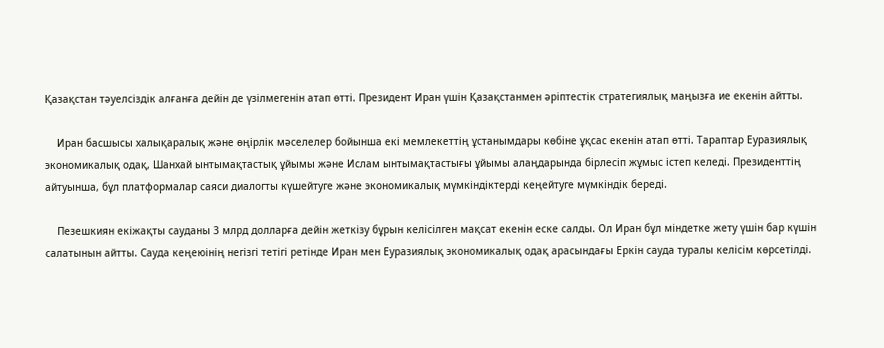Қазақстан тәуелсіздік алғанға дейін де үзілмегенін атап өтті. Президент Иран үшін Қазақстанмен әріптестік стратегиялық маңызға ие екенін айтты.

    Иран басшысы халықаралық және өңірлік мәселелер бойынша екі мемлекеттің ұстанымдары көбіне ұқсас екенін атап өтті. Тараптар Еуразиялық экономикалық одақ, Шанхай ынтымақтастық ұйымы және Ислам ынтымақтастығы ұйымы алаңдарында бірлесіп жұмыс істеп келеді. Президенттің айтуынша, бұл платформалар саяси диалогты күшейтуге және экономикалық мүмкіндіктерді кеңейтуге мүмкіндік береді.

    Пезешкиян екіжақты сауданы 3 млрд долларға дейін жеткізу бұрын келісілген мақсат екенін еске салды. Ол Иран бұл міндетке жету үшін бар күшін салатынын айтты. Сауда кеңеюінің негізгі тетігі ретінде Иран мен Еуразиялық экономикалық одақ арасындағы Еркін сауда туралы келісім көрсетілді.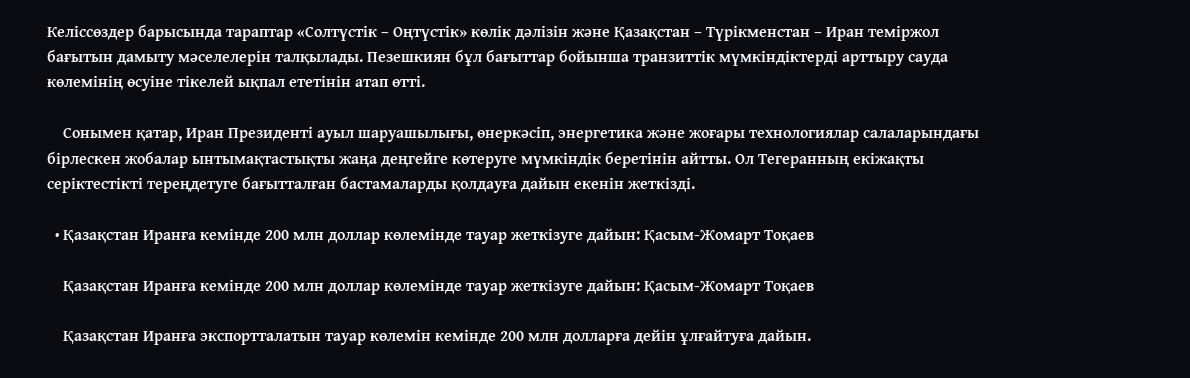Келіссөздер барысында тараптар «Солтүстік – Оңтүстік» көлік дәлізін және Қазақстан – Түрікменстан – Иран теміржол бағытын дамыту мәселелерін талқылады. Пезешкиян бұл бағыттар бойынша транзиттік мүмкіндіктерді арттыру сауда көлемінің өсуіне тікелей ықпал ететінін атап өтті.

    Сонымен қатар, Иран Президенті ауыл шаруашылығы, өнеркәсіп, энергетика және жоғары технологиялар салаларындағы бірлескен жобалар ынтымақтастықты жаңа деңгейге көтеруге мүмкіндік беретінін айтты. Ол Тегеранның екіжақты серіктестікті тереңдетуге бағытталған бастамаларды қолдауға дайын екенін жеткізді.

  • Қазақстан Иранға кемінде 200 млн доллар көлемінде тауар жеткізуге дайын: Қасым-Жомарт Тоқаев

    Қазақстан Иранға кемінде 200 млн доллар көлемінде тауар жеткізуге дайын: Қасым-Жомарт Тоқаев

    Қазақстан Иранға экспортталатын тауар көлемін кемінде 200 млн долларға дейін ұлғайтуға дайын.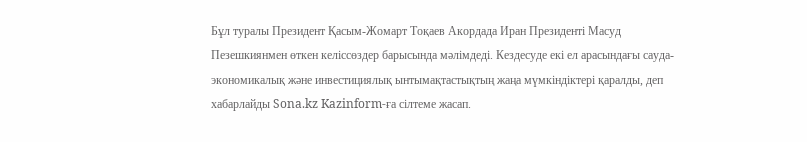Бұл туралы Президент Қасым-Жомарт Тоқаев Акордада Иран Президенті Масуд Пезешкиянмен өткен келіссөздер барысында мәлімдеді. Кездесуде екі ел арасындағы сауда-экономикалық және инвестициялық ынтымақтастықтың жаңа мүмкіндіктері қаралды, деп хабарлайды Sona.kz Kazinform-ға сілтеме жасап.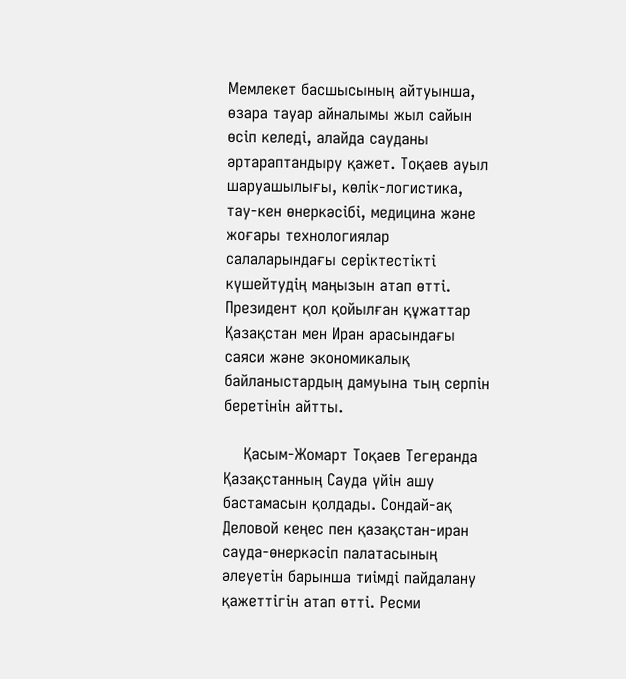Мемлекет басшысының айтуынша, өзара тауар айналымы жыл сайын өсіп келеді, алайда сауданы әртараптандыру қажет. Тоқаев ауыл шаруашылығы, көлік-логистика, тау-кен өнеркәсібі, медицина және жоғары технологиялар салаларындағы серіктестікті күшейтудің маңызын атап өтті. Президент қол қойылған құжаттар Қазақстан мен Иран арасындағы саяси және экономикалық байланыстардың дамуына тың серпін беретінін айтты.

    Қасым-Жомарт Тоқаев Тегеранда Қазақстанның Сауда үйін ашу бастамасын қолдады. Сондай-ақ Деловой кеңес пен қазақстан-иран сауда-өнеркәсіп палатасының әлеуетін барынша тиімді пайдалану қажеттігін атап өтті. Ресми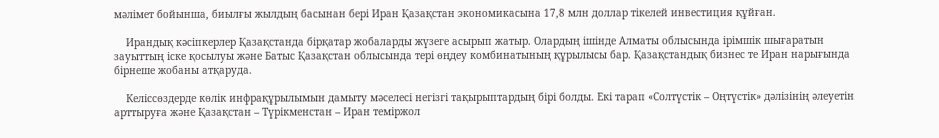мәлімет бойынша, биылғы жылдың басынан бері Иран Қазақстан экономикасына 17,8 млн доллар тікелей инвестиция құйған.

    Ирандық кәсіпкерлер Қазақстанда бірқатар жобаларды жүзеге асырып жатыр. Олардың ішінде Алматы облысында ірімшік шығаратын зауыттың іске қосылуы және Батыс Қазақстан облысында тері өңдеу комбинатының құрылысы бар. Қазақстандық бизнес те Иран нарығында бірнеше жобаны атқаруда.

    Келіссөздерде көлік инфрақұрылымын дамыту мәселесі негізгі тақырыптардың бірі болды. Екі тарап «Солтүстік – Оңтүстік» дәлізінің әлеуетін арттыруға және Қазақстан – Түрікменстан – Иран теміржол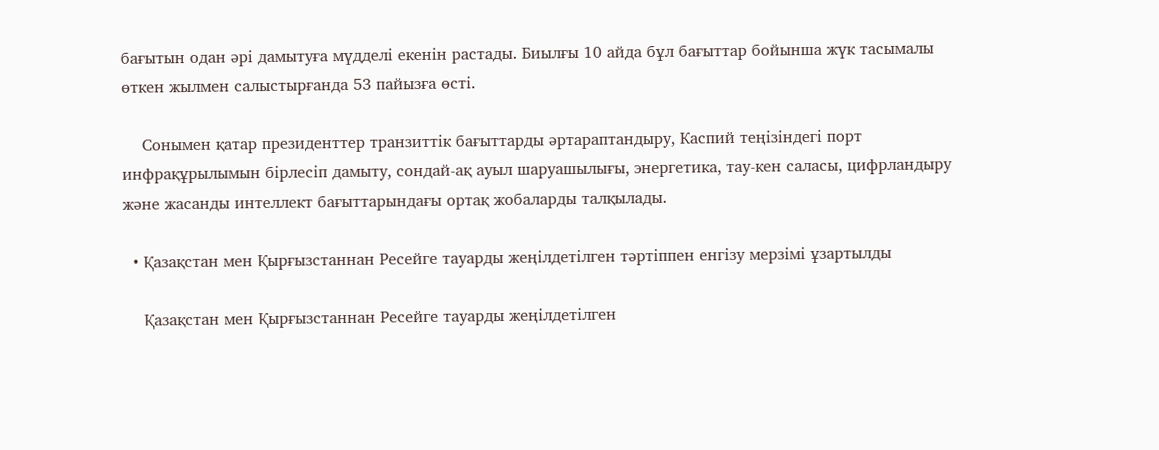бағытын одан әрі дамытуға мүдделі екенін растады. Биылғы 10 айда бұл бағыттар бойынша жүк тасымалы өткен жылмен салыстырғанда 53 пайызға өсті.

    Сонымен қатар президенттер транзиттік бағыттарды әртараптандыру, Каспий теңізіндегі порт инфрақұрылымын бірлесіп дамыту, сондай-ақ ауыл шаруашылығы, энергетика, тау-кен саласы, цифрландыру және жасанды интеллект бағыттарындағы ортақ жобаларды талқылады.

  • Қазақстан мен Қырғызстаннан Ресейге тауарды жеңілдетілген тәртіппен енгізу мерзімі ұзартылды

    Қазақстан мен Қырғызстаннан Ресейге тауарды жеңілдетілген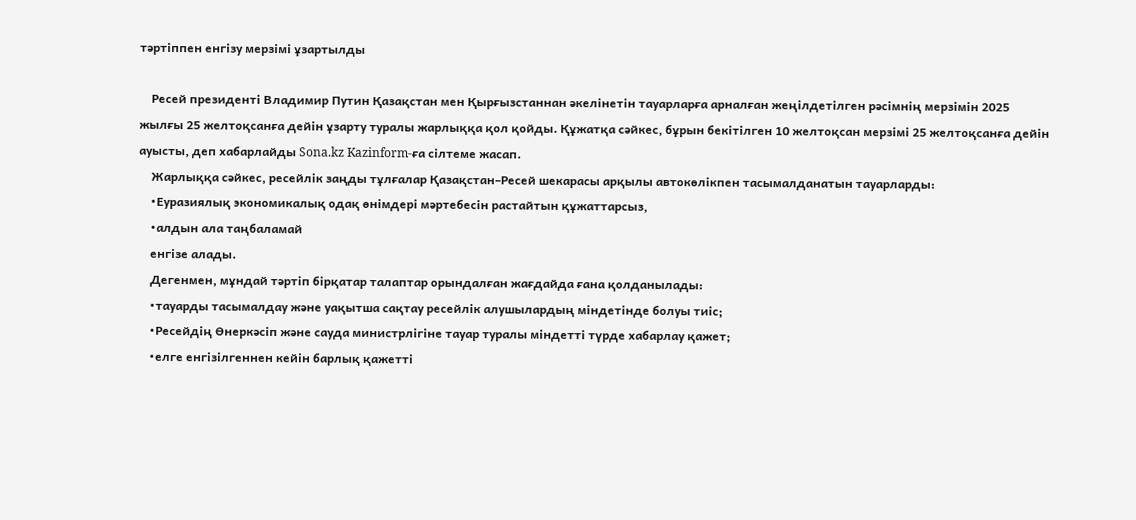тәртіппен енгізу мерзімі ұзартылды

    Ресей президенті Владимир Путин Қазақстан мен Қырғызстаннан әкелінетін тауарларға арналған жеңілдетілген рәсімнің мерзімін 2025 жылғы 25 желтоқсанға дейін ұзарту туралы жарлыққа қол қойды. Құжатқа сәйкес, бұрын бекітілген 10 желтоқсан мерзімі 25 желтоқсанға дейін ауысты, деп хабарлайды Sona.kz Kazinform-ға сілтеме жасап.
    Жарлыққа сәйкес, ресейлік заңды тұлғалар Қазақстан–Ресей шекарасы арқылы автокөлікпен тасымалданатын тауарларды:
    •Еуразиялық экономикалық одақ өнімдері мәртебесін растайтын құжаттарсыз,
    •алдын ала таңбаламай
    енгізе алады.
    Дегенмен, мұндай тәртіп бірқатар талаптар орындалған жағдайда ғана қолданылады:
    •тауарды тасымалдау және уақытша сақтау ресейлік алушылардың міндетінде болуы тиіс;
    •Ресейдің Өнеркәсіп және сауда министрлігіне тауар туралы міндетті түрде хабарлау қажет;
    •елге енгізілгеннен кейін барлық қажетті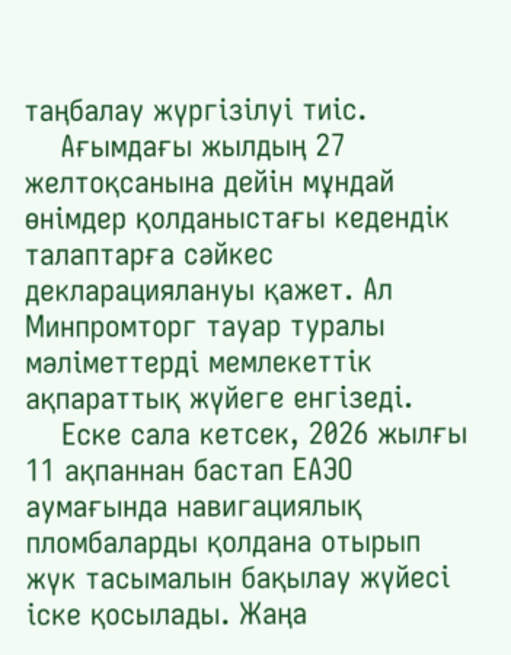таңбалау жүргізілуі тиіс.
    Ағымдағы жылдың 27 желтоқсанына дейін мұндай өнімдер қолданыстағы кедендік талаптарға сәйкес декларациялануы қажет. Ал Минпромторг тауар туралы мәліметтерді мемлекеттік ақпараттық жүйеге енгізеді.
    Еске сала кетсек, 2026 жылғы 11 ақпаннан бастап ЕАЭО аумағында навигациялық пломбаларды қолдана отырып жүк тасымалын бақылау жүйесі іске қосылады. Жаңа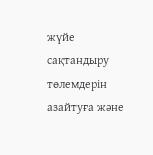жүйе сақтандыру төлемдерін азайтуға және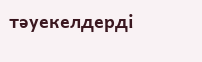тәуекелдерді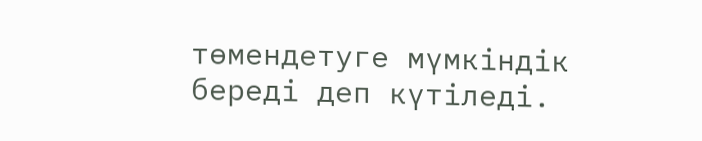төмендетуге мүмкіндік береді деп күтіледі.